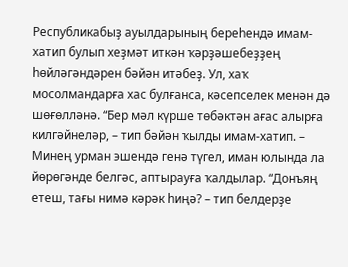Республикабыҙ ауылдарының береһендә имам-хатип булып хеҙмәт иткән ҡәрҙәшебеҙҙең һөйләгәндәрен бәйән итәбеҙ. Ул, хаҡ мосолмандарға хас булғанса, кәсепселек менән дә шөғөлләнә. “Бер мәл күрше төбәктән ағас алырға килгәйнеләр, – тип бәйән ҡылды имам-хатип. – Минең урман эшендә генә түгел, иман юлында ла йөрөгәнде белгәс, аптырауға ҡалдылар. “Донъяң етеш, тағы нимә кәрәк һиңә? – тип белдерҙе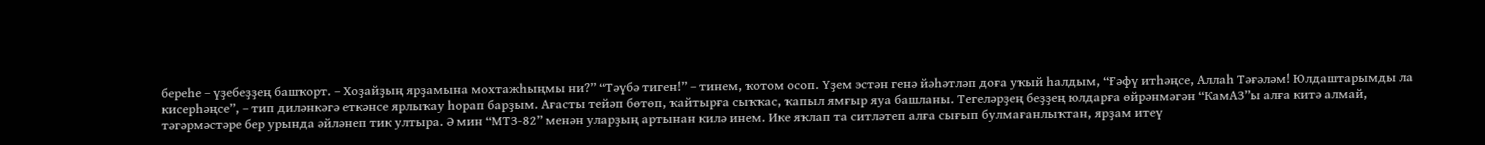береһе – үҙебеҙҙең башҡорт. – Хоҙайҙың ярҙамына мохтажһыңмы ни?” “Тәүбә тиген!” – тинем, ҡотом осоп. Үҙем эстән генә йәһәтләп доға уҡый һалдым, “Ғәфү итһәңсе, Аллаһ Тәғәләм! Юлдаштарымды ла кисерһәңсе”, – тип диләнкәгә еткәнсе ярлыҡау һорап барҙым. Ағасты тейәп бөтөп, ҡайтырға сыҡҡас, ҡапыл ямғыр яуа башланы. Тегеләрҙең беҙҙең юлдарға өйрәнмәгән “КамАЗ”ы алға китә алмай, тәгәрмәстәре бер урында әйләнеп тик ултыра. Ә мин “МТЗ-82” менән уларҙың артынан килә инем. Ике яҡлап та ситләтеп алға сығып булмағанлыҡтан, ярҙам итеү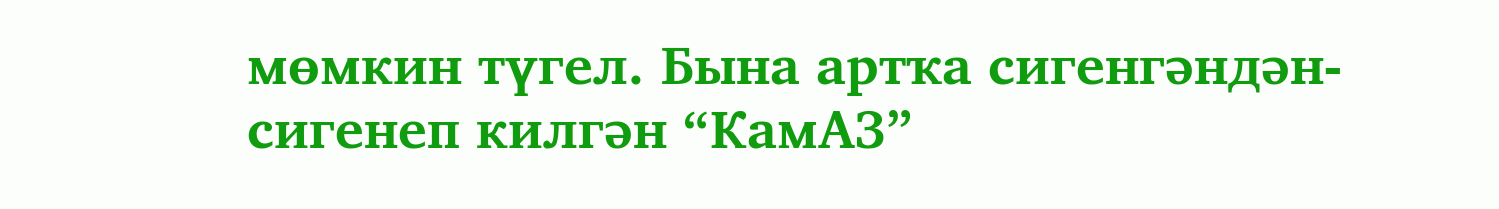мөмкин түгел. Бына артҡа сигенгәндән-сигенеп килгән “КамАЗ”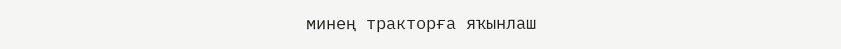минең тракторға яҡынлаш